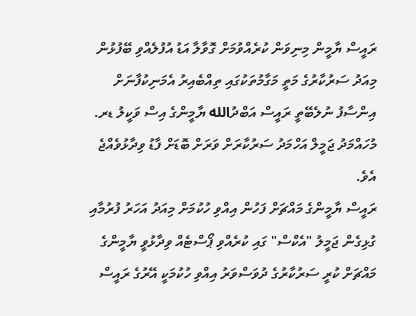ރައީސް ޔާމީން މިނިވަން ކުރެއްވުމަށް ގޮވާލާ އަޑު އުފުލެއްވި ބޭފުޅުން މިއަދު ސަރުކާރުގެ މަތީ މަގާމުތަކުގައި ތިއްބެއިރު އެމަނިކުފާނަށް އިންސާފު ނުލެބޭތީ ރައީސް އަބްދުالله ޔާމީންގެ އިސް ވަކީލު ޑރ. މުހައްމަދު ޖަމީލް އަހްމަދު ސަރުކާރަށް ވަރަށް ބޮޑަށް ފާޑު ވިދާޅުވެއްޖެ އެވެ.
ރައީސް ޔާމީންގެ މައްޗަށް ފަހުން އިއްވި ހުކުމަށް މިއަދު އަހަރު ފުރުމާއި ގުޅިގެން ޖަމީލު "އެކްސް" ގައި ކުރެއްވި ޕޯސްޓެއް ވިދާޅުވީ ޔާމީންގެ މައްޗަށް ކުރީ ސަރުކާރުގެ ދުވަސްވަރު އިއްވި ހުކުމަކީ އޭރުގެ ރައީސް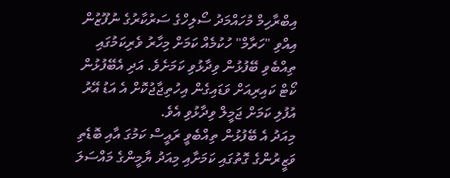އިބްރާހިމް މުހައްމަދު ސޯލިހްގެ ސަރުކާރުގެ ނުފޫޒުން އިއްވި "ހަރާމް" ހުކުމެއް ކަމަށް މިހާރު ވެރިކަމުގައި ތިއްބެވި ބޭފުޅުން ވިދާޅުވި ކަމަށެވެ. އަދި އެބޭފުޅުން ކޯޓް ކައިރިއަށް ވަޑައިގެން އިހުތިޖާޖުކޮށް އެ އަޑު އޭރު އުފުލި ކަމަށް ޖަމީލް ވިދާޅުވި އެވެ.
މިއަދު އެ ބޭފުޅުން ތިއްބެވީ ރައީސް ކަމުގަ އާއި ބޮޑެތި ވަޒީރުންގެ ގޮތުގައި ކަމަށާއި މިއަދު ޔާމީންގެ މައްސަލަ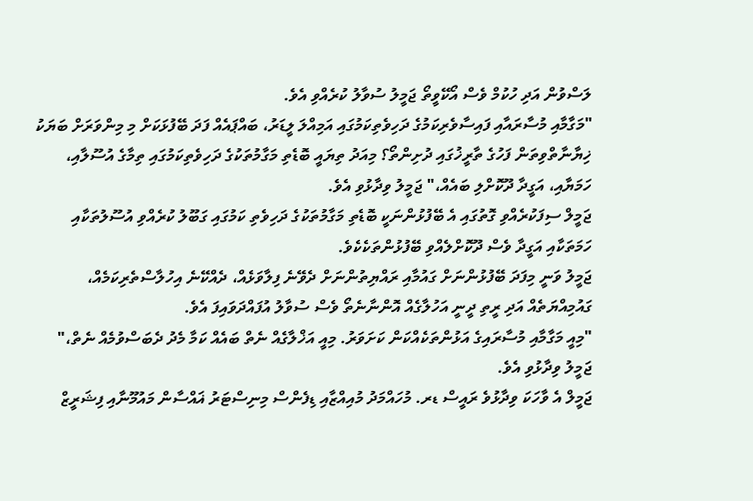ލަސްވުން އަދި ހުކުމް ވެސް އޯކޭވީތޯ ޖަމީލު ސުވާލު ކުރެއްވި އެވެ.
"މަގާމާއި މުސާރައާއި ފައިސާވެރިކަމުގެ ދަހިވެތިކަމުގައި އަމިއްލަ ލީޑަރު، ބައްޕައެއް ފަދަ ބޭފުޅަކަށް މި މިންވަރަށް ބަޔަކު ޚިޔާނާތްވިތަން ފަހުގެ ތާރީޚުގައި ދުށިންތޯ؟ މިއަދު ތިޔައީ ބޮޑެތި މަގާމުތަކުގެ ދަހިވެތިކަމުގައި ތިމާގެ އުސޫލާއި، ހަމަޔާއި، އަގީދާ ދޫކޮށްލި ބައެއް،" ޖަމީލު ވިދާޅުވި އެވެ.
ޖަމީލް ސިފަކުރެއްވި ގޮތުގައި އެ ބޭފުޅުންނަކީ ބޮޑެތި މަގާމުތަކުގެ ދަހިވެތި ކަމުގައި ގަބޫލު ކުރެއްވި އުސޫލުތަކާއި ހަމަތަކާއި އަގީދާ ވެސް ދޫކޮށްލެއްވި ބޭފުޅުންތަކެކެވެ.
ޖަމީލު ވަނީ މިފަދަ ބޭފުޅުންނަށް ގައުމާއި ރައްޔިތުންނަށް ދެވޭނެ ފިލާވަޅެއް، ދެއްކޭނެ އިހުލާސްތެރިކަމެއް، ގައުމިއްޔަތެއް އަދި ރީތި ދީނީ އަހުލާގެއް އޮންނާނެތޯ ވެސް ސުވާލު އުފައްދަވައިފަ އެވެ.
"މިއީ މަގާމާއި މުސާރައިގެ އަޅުންތަކެއްކަން ކަށަވަރު. މިއީ އަޚްލާގެއް ނެތް ބައެއް ކަމާ މެދު ދެބަސްވުމެއް ނެތް،" ޖަމީލު ވިދާޅުވި އެވެ.
ޖަމީލް އެ ވާހަކަ ވިދާޅުވެ ރައީސް ޑރ. މުހައްމަދު މުއިއްޒާއި ޑިފެންސް މިނިސްޓަރު ޣައްސާން މައުމޫނާއި ފިޝަރީޒް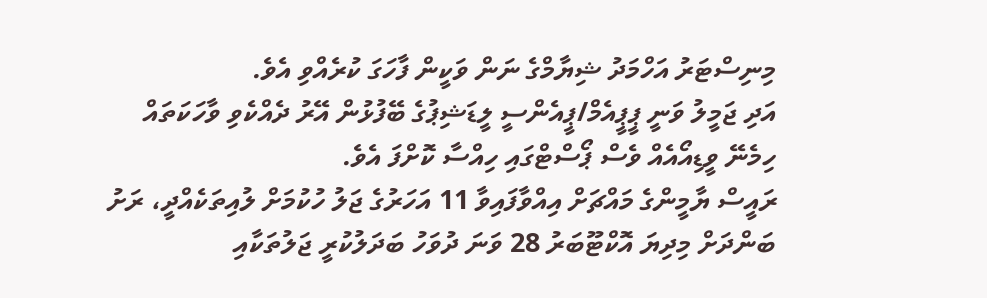މިނިސްޓަރު އަހްމަދު ޝިޔާމްގެ ނަން ވަކީން ފާހަގަ ކުރެއްވި އެވެ.
އަދި ޖަމީލު ވަނީ ޕީޕީއެމް/ޕީއެންސީ ލީޑަޝިޕުގެ ބޭފުޅުން އޭރު ދެއްކެވި ވާހަކަތައް ހިމެނޭ ވީޑިއޯއެއް ވެސް ޕޯސްޓްގައި ހިއްސާ ކޮށްފަ އެވެ.
ރައީސް ޔާމީންގެ މައްޗަށް އިއްވާފައިވާ 11 އަހަރުގެ ޖަލު ހުކުމަށް ލުއިތަކެއްދީ، ރަށު ބަންދަށް މިދިޔަ އޮކްޓޫބަރު 28 ވަނަ ދުވަހު ބަދަލުކުރީ ޖަލުތަކާއި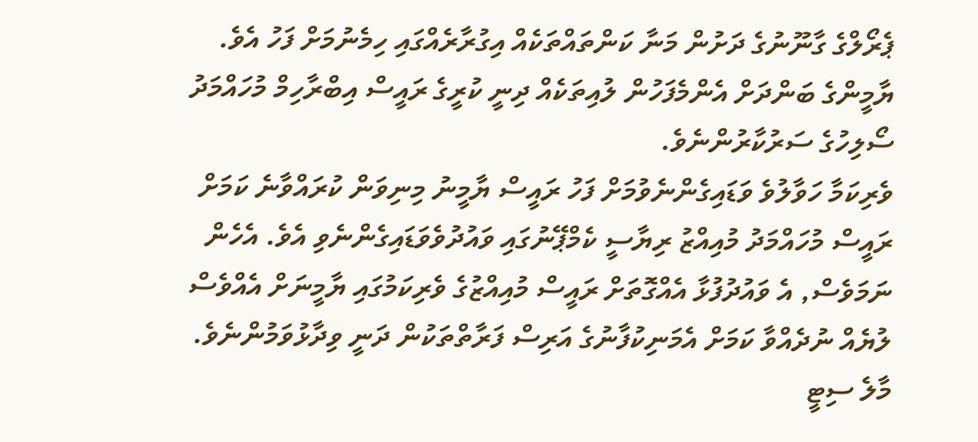ޕެރޯލްގެ ގާނޫނުގެ ދަށުން މަނާ ކަންތައްތަކެއް އިގުރާރެއްގައި ހިމެނުމަށް ފަހު އެވެ.
ޔާމީންގެ ބަންދަށް އެންމެފަހުން ލުއިތަކެއް ދިނީ ކުރީގެ ރައީސް އިބްރާހިމް މުހައްމަދު ސޯލިހުގެ ސަރުކާރުންނެވެ.
ވެރިކަމާ ހަވާލުވެ ވަޑައިގެންނެވުމަށް ފަހު ރައީސް ޔާމީނު މިނިވަން ކުރައްވާނެ ކަމަށް ރައީސް މުހައްމަދު މުއިއްޒު ރިޔާސީ ކެމްޕޭނުގައި ވައުދުވެވަޑައިގެންނެވި އެވެ. އެހެން ނަމަވެސް, އެ ވައުދުފުޅާ އެއްގޮތަށް ރައީސް މުއިއްޒުގެ ވެރިކަމުގައި ޔާމީނަށް އެއްވެސް ލުޔެއް ނުދެއްވާ ކަމަށް އެމަނިކުފާނުގެ އަރިސް ފަރާތްތަކުން ދަނީ ވިދާޅުވަމުންނެވެ.
މާލެ ސިޓީ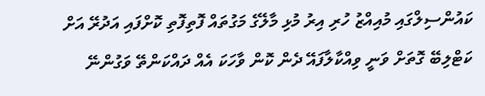ކައުންސިލްގައި މުއިއްޒު ހުރި އިރު މުޅި މާލޭގެ މަގުތައް ފޮތިފޮތި ކޮށްފައި އަދުރޭ އަށް ކަޓްލިބޭ ގޮތަށް ވަނީ ވިއްކާލާފައޭ ދެން ކޮން ވާހަކަ އެއް ދައްކަންތޭ ވަގުންނޭ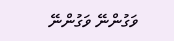ވަގުންނޭ ވަގުންނޭ